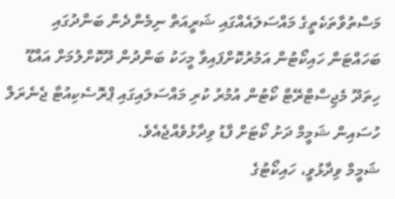މަސްތުވާތަކެތީގެ މައްސަލައެއްގައި ޝަރީއަތް ނިމެންދެން ބަންދުގައި ބަހައްޓަން ހައިކޯޓުން އަމުރުކޮށްފައިވާ މީހަކު ބަންދުން ދޫކޮށްލުމަށް އައްޑޫ ހިތަދޫ މެޖިސްޓްރޭޓް ކޯޓުން އުމުރު ކުރި މައްސަލައިގައި ޕްރޮސެކިއުޓާ ޖެނެރަލް ހުސައިން ޝަމީމް ދަށު ކޯޓަށް ފާޑު ވިދާޅުވެއްޖެއެވެ.
ޝަމީމް ވިދާޅުވީ، ހައިކޯޓުގެ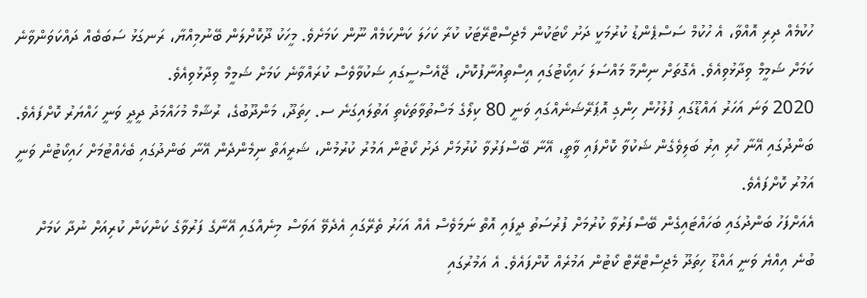ހުކުމެއް ދިރި އޮއްވާ، އެ ހުކުމް ސަސްޕެންޑު ކުރުމަކީ ދަށު ކޯޓަކުން މެޖިސްޓްރޭޓަކު ކުރާ ކަހަލަ ކަންކަމެއް ނޫން ކަމަށެވެ. މީހަކު ދޫކޮށްލަން ބޭނުމިއްޔާ، ރަނގަޅު ސަބަބެއް ދައްކަވަންވާނެ ކަމަށް ޝަމީމް ވިދާޅުވިއެވެ. އެގޮތަށް ނިންމާ މައްސަލަ ހައިކޯޓުގައި އިސްތިއުނާފުކޮށް، ޖޭއެސްސީގައި ޝަކުވާވެސް ކުރައްވާނެ ކަމަށް ޝަމީމް ވިދާޅުވިއެވެ.
2020 ވަނަ އަހަރު އައްޑޫގައި ފުލުހުން ހިންގި އޮޕަރޭޝަނެއްގައި ވަނީ 80 ކިލޯގެ މަސްތުވާތަކެތި އަތުލައިގަނެ ސ. ހިތަދޫ، މަންދޫބުގެ، ރުޝާމް މުހައްމަދު ދީދީ ވަނީ ހައްޔަރު ކޮށްފައެވެ. ބަންދުގައި އޭނާ ހުރި އިރު ބަލިވެގެން ޝަކުވާ ކޮށްފައި ވާތީ، އޭނާ ބޭސްފަރުވާ ކުރުމަށް ދަށު ކޯޓުން އަމުރު ކުރުމުން، ޝަރީއަތް ނިމެންދެން އޭނާ ބަންދުގައި ބެހެއްޓުމަށް ހައިކޯޓުން ވަނީ އަމުރު ކޮށްފައެވެ.
އެއަށްފަހު ބަންދުގައި ބަހައްޓައިގެން ބޭސްފަރުވާ ކުރުމަށް ފުރުސަތު ދީފައި އޮތް ނަމަވެސް އެއް އަހަރު ތެރޭގައި އެދެވޭ އަވަސް މިނެއްގައި އޭނާގެ ފަރުވާގެ ކަންކަން ކުރިއަށް ނުދާ ކަމަށް ބުނެ އިއްޔެ ވަނީ އައްޑޫ ހިތަދޫ މެޖިސްޓްރޭޓް ކޯޓުން އަމުރެއް ކޮށްފައެވެ. އެ އަމުރުގައި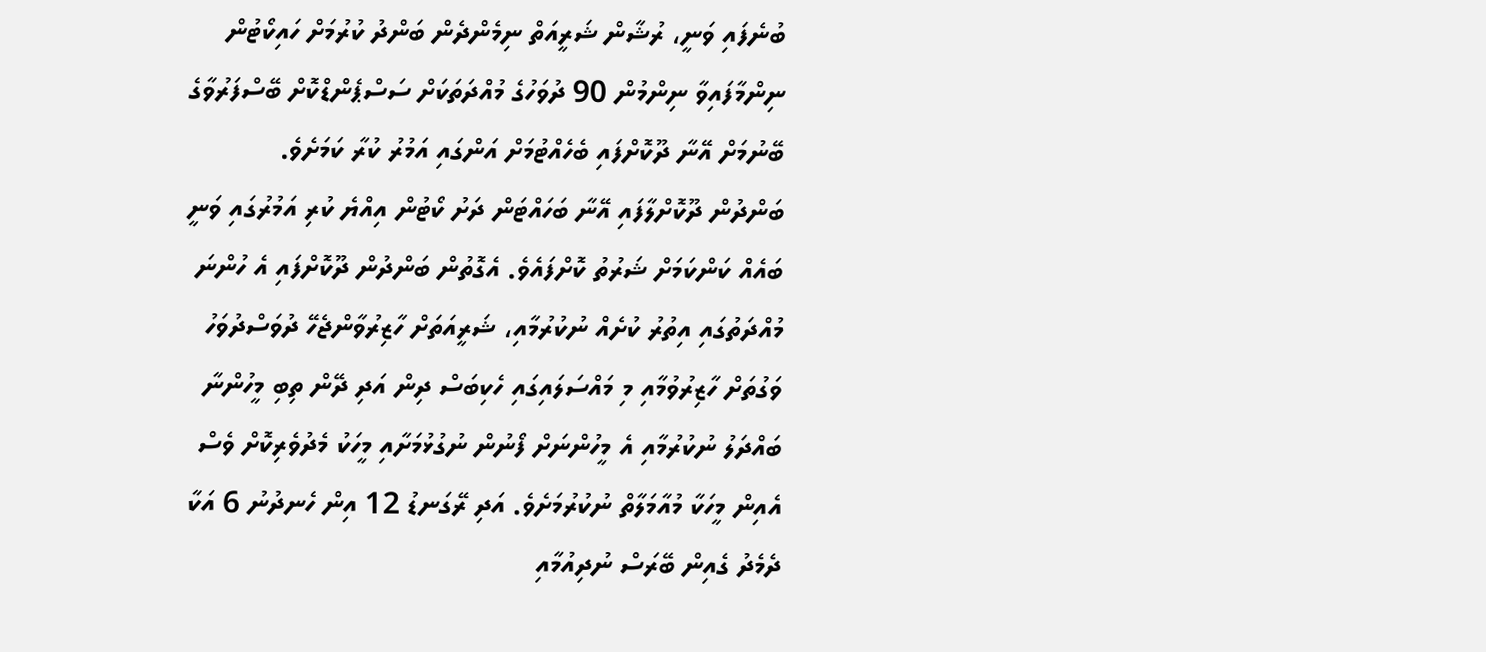ބުނެފައި ވަނީ، ރުޝާން ޝަރީއަތް ނިމެންދެން ބަންދު ކުރުމަށް ހައިކޯޓުން ނިންމާފައިވާ ނިންމުން 90 ދުވަހުގެ މުއްދަތަކަށް ސަސްޕެންޑްކޮށް ބޭސްފަރުވާގެ ބޭނުމަށް އޭނާ ދޫކޮށްފައި ބެހެއްޓުމަށް އަންގައި އަމުރު ކުރާ ކަމަށެވެ.
ބަންދުން ދޫކޮށްލާފައި އޭނާ ބަހައްޓަން ދަށު ކޯޓުން އިއްޔެ ކުރި އަމުރުގައި ވަނީ ބައެއް ކަންކަމަށް ޝަރުތު ކޮށްފައެވެ. އެގޮތުން ބަންދުން ދޫކޮށްފައި އެ ހުންނަ މުއްދަތުގައި އިތުރު ކުށެއް ނުކުރުމާއި، ޝަރީއަތަށް ހާޒިރުވާންޖެހޭ ދުވަސްދުވަހު ވަގުތަށް ހާޒިރުވުމާއި މި މައްސަލައިގައި ހެކިބަސް ދިން އަދި ދޭން ތިބި މީހުންނާ ބައްދަލު ނުކުރުމާއި އެ މީހުންނަށް ފޯނުން ނުގުޅުމަށާއި މީހަކު މެދުވެރިކޮށް ވެސް އެއިން މީހަކާ މުއާމަލާތް ނުކުރުމަށެވެ. އަދި ރޭގަނޑު 12 އިން ހެނދުނު 6 އަކާ ދެމެދު ގެއިން ބޭރަސް ނުދިއުމާއި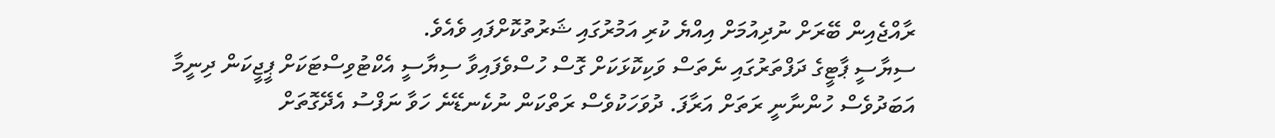ރާއްޖެއިން ބޭރަށް ނުދިއުމަށް އިއްޔެ ކުރި އަމުރުގައި ޝަރުތުކޮށްފައި ވެއެވެ.
ސިޔާސީ ޕާޓީގެ ދަފްތަރުގައި ނެތަސް ވަކިކޮޅަކަށް ގޮސް ހުސްވެފައިވާ ސިޔާސީ އެކްޓުވިސްޓަކަށް ޕީޖީކަން ދިނީމާ އަބަދުވެސް ހުންނާނީ ރަތަށް އަރާފަ. ދުވަހަކުވެސް ރަތްކަން ނުކެނޑޭނެ ހަވާ ނަފްސު އެދޭގޮތަށް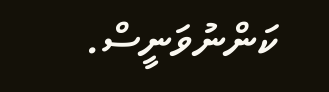ކަންނުވަނީސް.